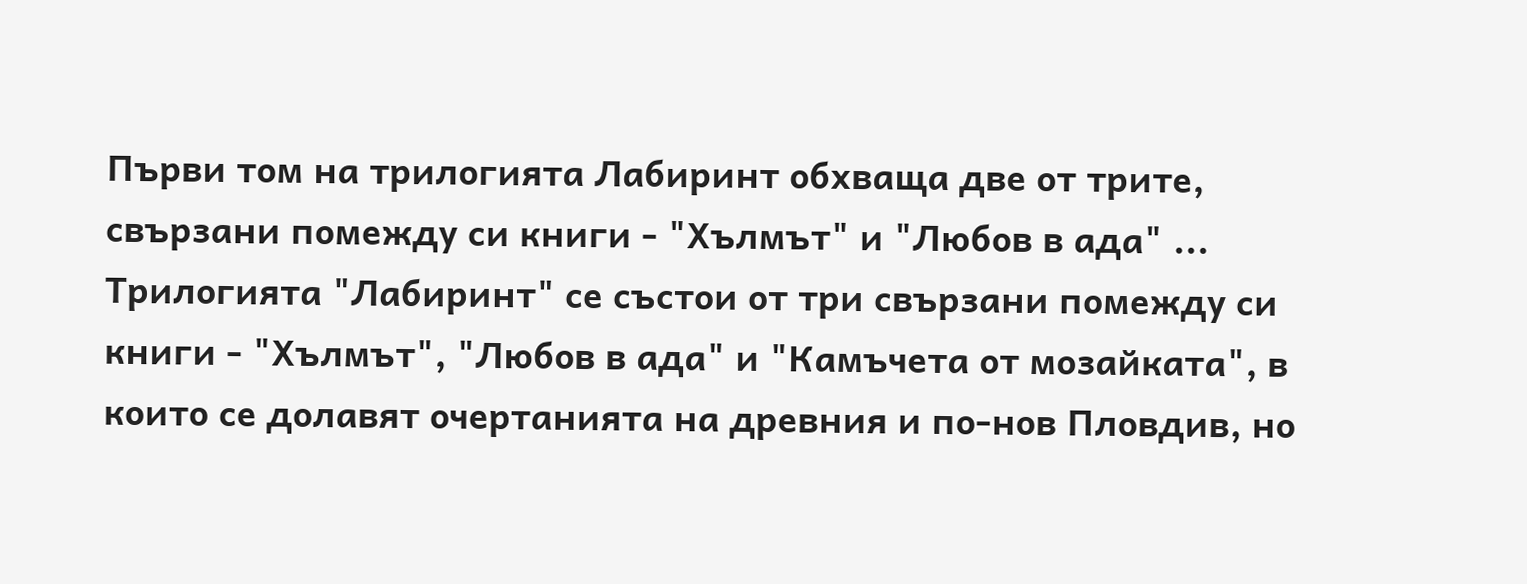Първи том на трилогията Лабиринт обхваща две от трите, свързани помежду си книги - "Хълмът" и "Любов в ада" ... Трилогията "Лабиринт" се състои от три свързани помежду си книги - "Хълмът", "Любов в ада" и "Камъчета от мозайката", в които се долавят очертанията на древния и по-нов Пловдив, но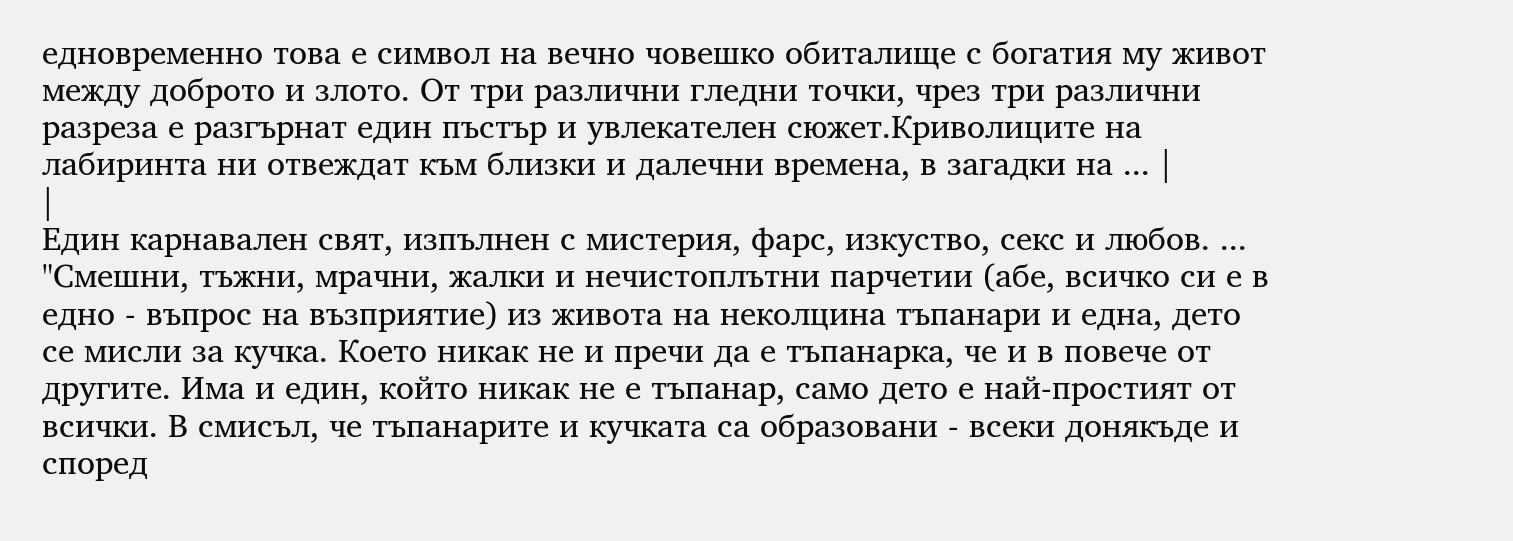едновременно това е символ на вечно човешко обиталище с богатия му живот между доброто и злото. От три различни гледни точки, чрез три различни разреза е разгърнат един пъстър и увлекателен сюжет.Криволиците на лабиринта ни отвеждат към близки и далечни времена, в загадки на ... |
|
Един карнавален свят, изпълнен с мистерия, фарс, изкуство, секс и любов. ... "Смешни, тъжни, мрачни, жалки и нечистоплътни парчетии (абе, всичко си е в едно - въпрос на възприятие) из живота на неколцина тъпанари и една, дето се мисли за кучка. Което никак не и пречи да е тъпанарка, че и в повече от другите. Има и един, който никак не е тъпанар, само дето е най-простият от всички. В смисъл, че тъпанарите и кучката са образовани - всеки донякъде и според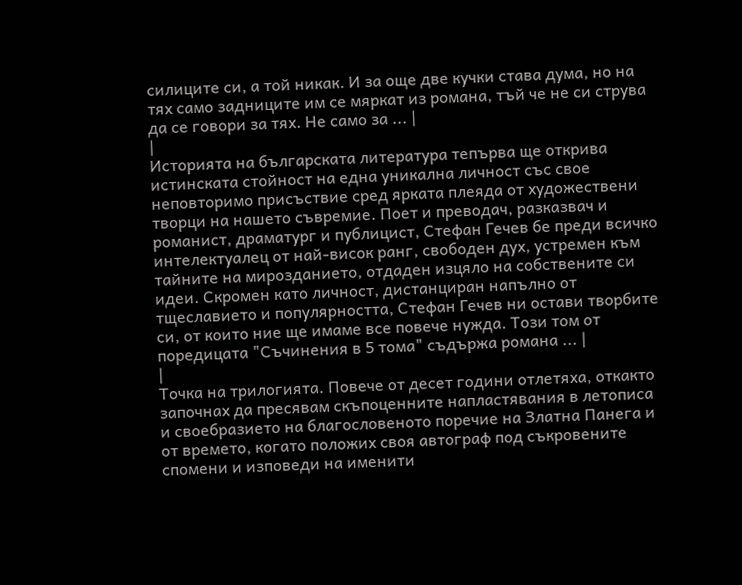силиците си, а той никак. И за още две кучки става дума, но на тях само задниците им се мяркат из романа, тъй че не си струва да се говори за тях. Не само за ... |
|
Историята на българската литература тепърва ще открива истинската стойност на една уникална личност със свое неповторимо присъствие сред ярката плеяда от художествени творци на нашето съвремие. Поет и преводач, разказвач и романист, драматург и публицист, Стефан Гечев бе преди всичко интелектуалец от най-висок ранг, свободен дух, устремен към тайните на мирозданието, отдаден изцяло на собствените си идеи. Скромен като личност, дистанциран напълно от тщеславието и популярността, Стефан Гечев ни остави творбите си, от които ние ще имаме все повече нужда. Този том от поредицата "Съчинения в 5 тома" съдържа романа ... |
|
Точка на трилогията. Повече от десет години отлетяха, откакто започнах да пресявам скъпоценните напластявания в летописа и своебразието на благословеното поречие на Златна Панега и от времето, когато положих своя автограф под съкровените спомени и изповеди на именити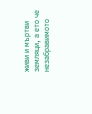живи и мъртви земляци, а ето че незабравимото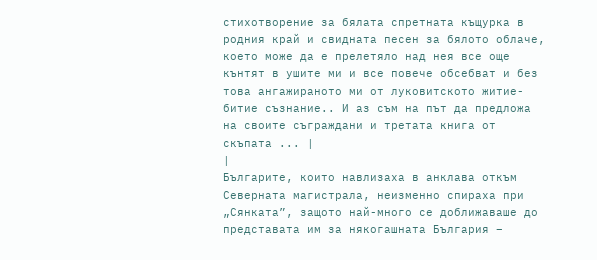стихотворение за бялата спретната къщурка в родния край и свидната песен за бялото облаче, което може да е прелетяло над нея все още кънтят в ушите ми и все повече обсебват и без това ангажираното ми от луковитското житие-битие съзнание.. И аз съм на път да предложа на своите съграждани и третата книга от скъпата ... |
|
Българите, които навлизаха в анклава откъм Северната магистрала, неизменно спираха при „Сянката”, защото най-много се доближаваше до представата им за някогашната България –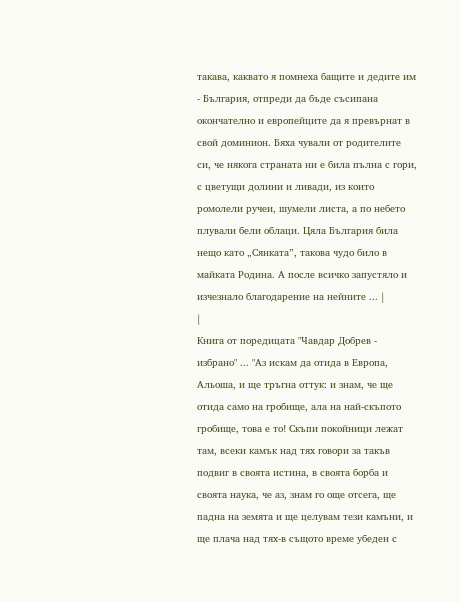такава, каквато я помнеха бащите и дедите им - България, отпреди да бъде съсипана окончателно и европейците да я превърнат в свой доминион. Бяха чували от родителите си, че някога страната ни е била пълна с гори, с цветущи долини и ливади, из които ромолели ручеи, шумели листа, а по небето плували бели облаци. Цяла България била нещо като „Сянката”, такова чудо било в майката Родина. А после всичко запустяло и изчезнало благодарение на нейните ... |
|
Книга от поредицата "Чавдар Добрев - избрано" ... "Аз искам да отида в Европа, Альоша, и ще тръгна оттук: и знам, че ще отида само на гробище, ала на най-скъпото гробище, това е то! Скъпи покойници лежат там, всеки камък над тях говори за такъв подвиг в своята истина, в своята борба и своята наука, че аз, знам го още отсега, ще падна на земята и ще целувам тези камъни, и ще плача над тях-в същото време убеден с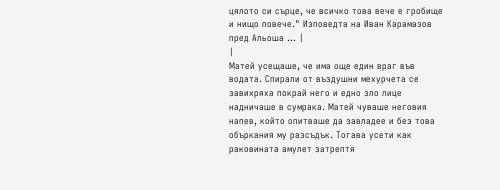цялото си сърце, че всичко това вече е гробище и нищо повече." Изповедта на Иван Карамазов пред Альоша ... |
|
Матей усещаше, че има още един враг във водата. Спирали от въздушни мехурчета се завихряха покрай него и едно зло лице надничаше в сумрака. Матей чуваше неговия напев, който опитваше да завладее и без това объркания му разсъдък. Тогава усети как раковината амулет затрептя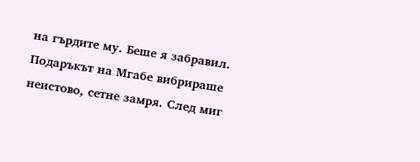на гърдите му. Беше я забравил. Подаръкът на Мгабе вибрираше неистово, сетне замря. След миг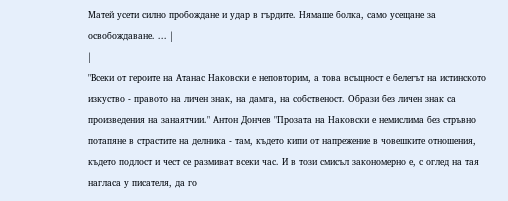Матей усети силно пробождане и удар в гърдите. Нямаше болка, само усещане за освобождаване. ... |
|
"Всеки от героите на Атанас Наковски е неповторим, а това всъщност е белегът на истинското изкуство - правото на личен знак, на дамга, на собственост. Образи без личен знак са произведения на занаятчии." Антон Дончев "Прозата на Наковски е немислима без стръвно потапяне в страстите на делника - там, където кипи от напрежение в човешките отношения, където подлост и чест се размиват всеки час. И в този смисъл закономерно е, с оглед на тая нагласа у писателя, да го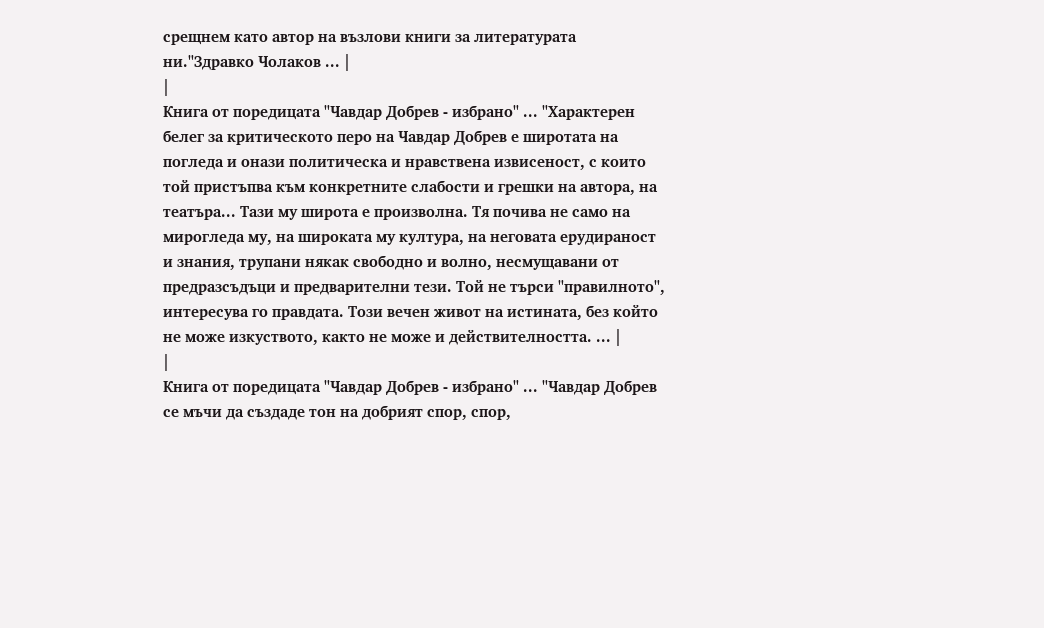срещнем като автор на възлови книги за литературата ни."Здравко Чолаков ... |
|
Книга от поредицата "Чавдар Добрев - избрано" ... "Характерен белег за критическото перо на Чавдар Добрев е широтата на погледа и онази политическа и нравствена извисеност, с които той пристъпва към конкретните слабости и грешки на автора, на театъра... Тази му широта е произволна. Тя почива не само на мирогледа му, на широката му култура, на неговата ерудираност и знания, трупани някак свободно и волно, несмущавани от предразсъдъци и предварителни тези. Той не търси "правилното", интересува го правдата. Този вечен живот на истината, без който не може изкуството, както не може и действителността. ... |
|
Книга от поредицата "Чавдар Добрев - избрано" ... "Чавдар Добрев се мъчи да създаде тон на добрият спор, спор,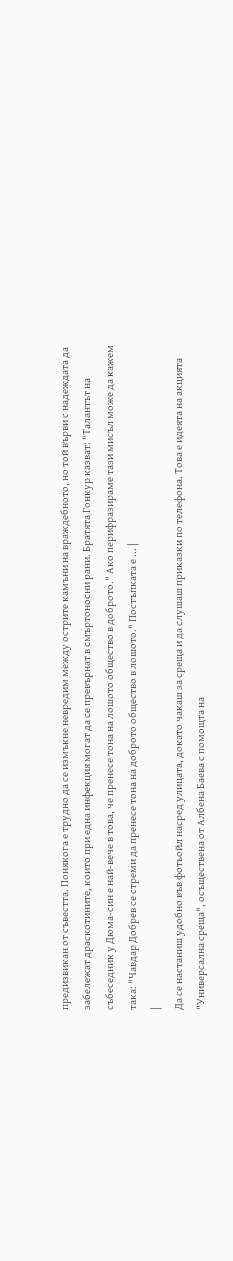предизвикан от съвестта. Понякога е трудно да се измъкне невредим между острите камъни на враждебното, но той върви с надеждата да забележат драскотините, които при една инфекция могат да се превърнат в смъртоносни рани. Братята Гонкур казват: "Талантът на събеседник у Дюма-син е най-вече в това, че пренесе тона на лошото общество в доброто." Ако перифразираме тази мисъл може да кажем така: "Чавдар Добрев се стреми да пренесе тона на доброто общество в лошото." Постъпката е ... |
|
Да се настаниш удобно във фотьойл насред улицата, докато чакаш за среща и да слушаш приказки по телефона. Това е идеята на акцията "Универсална среща", осъществена от Албена Баева с помощта на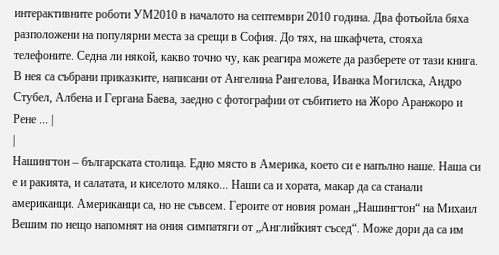интерактивните роботи УМ2010 в началото на септември 2010 година. Два фотьойла бяха разположени на популярни места за срещи в София. До тях, на шкафчета, стояха телефоните. Седна ли някой, какво точно чу, как реагира можете да разберете от тази книга. В нея са събрани приказките, написани от Ангелина Рангелова, Иванка Могилска, Андро Стубел, Албена и Гергана Баева, заедно с фотографии от събитието на Жоро Аранжоро и Рене ... |
|
Нашингтон – българската столица. Едно място в Америка, което си е напълно наше. Наша си е и ракията, и салатата, и киселото мляко... Наши са и хората, макар да са станали американци. Американци са, но не съвсем. Героите от новия роман „Нашингтон“ на Михаил Вешим по нещо напомнят на ония симпатяги от „Английкият съсед“. Може дори да са им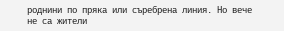роднини по пряка или съребрена линия. Но вече не са жители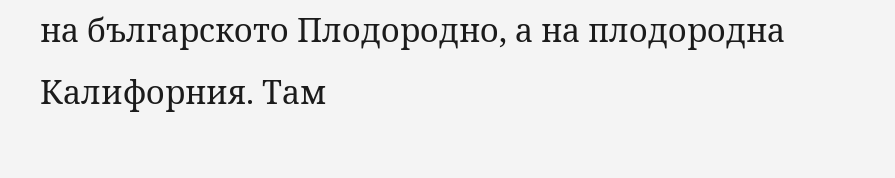на българското Плодородно, а на плодородна Калифорния. Там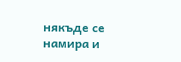някъде се намира и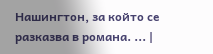Нашингтон, за който се разказва в романа. ... |